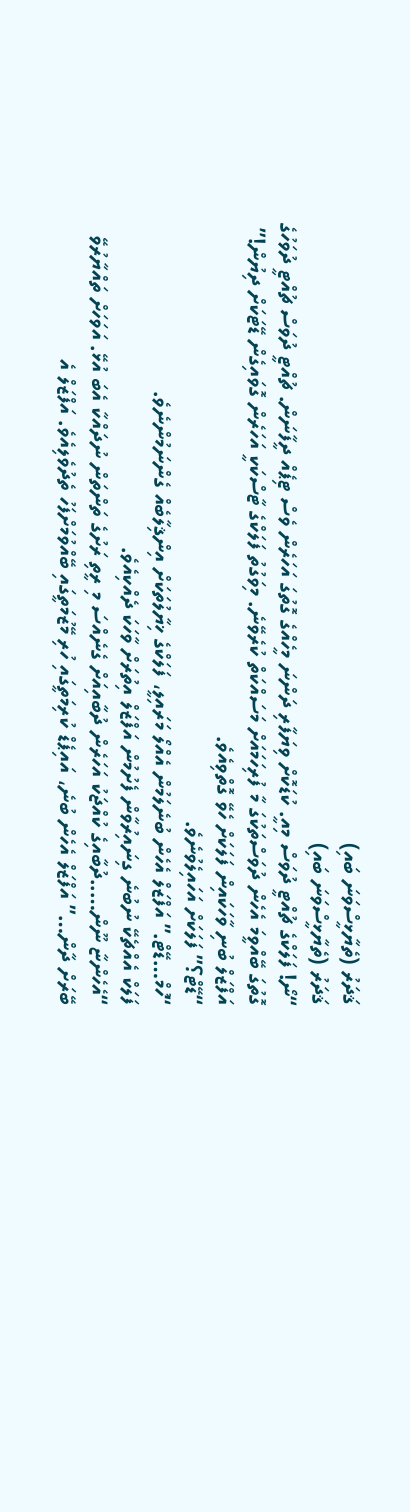ޤަދަރު (ތެޔާޅީސްވަނަ ބައި)
ޤަދަރު (ތެޔާޅީސްވަނަ ބައި)
“ނޯ! ފަލަކްގެ ޗުއްޓީ ދުވަސް މިއީ. ކުޑަކޮށް ވިޔަފާރި ދަންނަ މީހެއްގެ ގޮތުގަ އަހަރެން ވެސް ޓިޕެއް ދީފާނަން. ޗުއްޓީ ދުވަސް ޗުއްޓީ ދުވަހުގެ ގޮތުގަ ބޭއްވީމަ އެހެން ދުވަސްތަކުގަ މާ ފުރިހަމައަށް މަސައްކަތް ކުރެވޭނެ. މިވަގުތު ފަލަކްގެ ޓާސްކަކީ އަހަރެން ގޮވައިގެން ޑޭޓަކަށް ދިޔުން!” އަފްޒަލް ބުނި ވާހަކައިން ފަލަކަށް ހެވޭ ގޮތްވިއެވެ.
“ޑޭޓް؟” ފަލަކަށް އަހައިލެވުނެވެ.
“ހުމް…ޑޭޓް.” އަފްޒަލް އެހެން ބުނެލަމުން އެއްލޯ މަރައިލީ، ފަލަކްގެ ޚިޔާލުތަކަށް އިންޤިލާބެއް ގެންނަމުންނެވެ.
ފަލަކް އެއްޗެކޭ ނުބުނެ ގިނައިރުވާން ފެށުމުން އަފްޒަލް އިތުރަށް ވާހަކަ ދެއްކިއެވެ.
“އެހެންޏާ ނޫން…..ދުބާއިގެ ކުއްޖަކު އަހަރެން ދުބާއިއަށް ގެނެއްސަ މި ރީތި ރަށުގެ ތަންތަން ނުދައްކާ އެބަ އުޅޭ. އަވަހަށް ތައްޔާރުވޭ ބޭރަށް ދާން…” އަފްޒަލް އެހެން ބުނެ، އައިޕެޑް ކުރިމަތީގައި ހުރި މޭޒުމަތީގައި ބޭއްވުމަށްފަހު ތެދުވެލިއެވެ. އަފްޒަލް އެ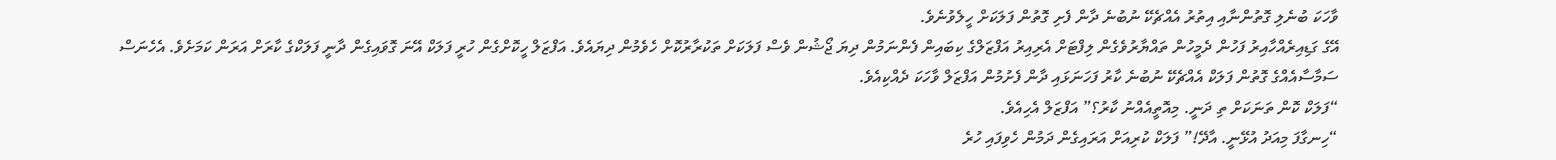ވާހަކަ ބުނެލި ގޮތުންނާއި އިތުރު އެއްޗެކޭ ނުބުނެ ދާން ފެށި ގޮތުން ފަލަކަށް ހީލެވުނެވެ.
އޭގެ ގަޑިއިރެއްހާއިރު ފަހުން ދެމީހުން ތައްޔާރުވެގެން ލިފްޓަށް އެރިއިރު އަފްޒަލްގެ ކިބައިން ފެންނަމުން ދިޔަ ޖޯޝުން ވެސް ފަލަކަށް ތަކުރާރުކޮށް ހެވެމުން ދިޔައެވެ. އަފްޒަލް ހީކޮށްގެން ހުރީ ފަލަކް އޭނަ ގޮވައިގެން ދާނީ ފަލަކްގެ ކާރަށް އަރަން ކަމަށެވެ. އެހެނަސް ސަމާސާއެއްގެ ގޮތުން ފަލަކް އެއްޗެކޭ ނުބުނެ ކާރު ފަހަނަޅައި ދާން ފެށުމުން އަފްޒަލް ވާހަކަ ދެއްކިއެވެ.
“ފަލަކް ކޮން ތަނަކަށް ތި ދަނީ. މިއޮތީއެއްނު ކާރު؟” އަފްޒަލް އެހިއެވެ.
“ހިނގާފަ މިއަދު އުޅޭނީ. އާދޭ!” ފަލަކް ކުރިއަށް އަރައިގެން ދަމުން ހެވިފައި ހުރެ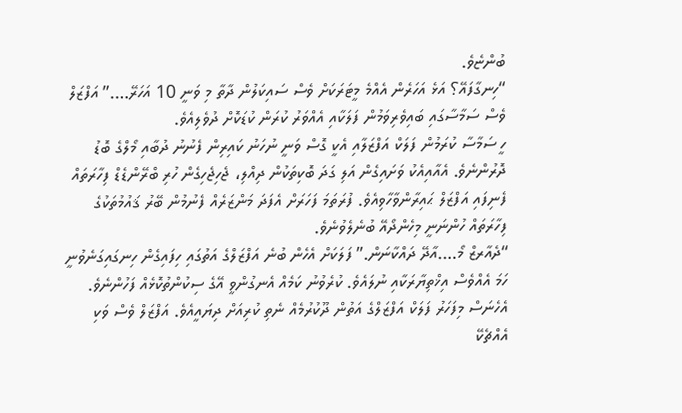ބުންޏެވެ.
“ހިނގާފައޭ؟ އަޅެ އަހަރެން އެއްމެ މީޓަރަކަށް ވެސް ސައިކަލުން ދާތާ މި ވަނީ 10 އަހަރޭ….” އަފްޒަލް ވެސް ސަމާސާގައި ބައިވެރިވަމުން ފަލަކާއި އެއްވަރު ކުރަން ކުޑަކޮށް ދުވެލިއެވެ.
ހީ ސަމާސާ ކުރަމުން ފަލަކް އަފްޒަލާއި އެކީ ގޮސް ވަނީ ނުހަނު ކައިރިން ފެނުނު ދުބާއި މޯލްގެ ބޮޑު ދޮރުންނެވެ. އެއާއިއެކު ވަށައިގެން އަލި ގަދަ ބޮކިތަކުން ދިއްލި، ޖެހިޖެހިގެން ހުރި ބްރޭންޑެޑް ފިހާރަތައް ފެނިފައި އަފްޒަލް ޙައިރާންވާހާވިއެވެ. ފުރަތަމަ ފަހަރަށް އެފަދަ މަންޒަރެއް ފެނުމުން ބޭރު ޤައުމުތަކުގެ ފިހާރަތައް ހުންނަނީ މިހެންދޯއޭ ބުނެލެވުނެވެ.
“ދެއާރޒް މޯ….އާދޭ ދައްކާނަން.” ފަލަކަށް އެހެން ބުނެ އަފްޒަލްގެ އަތުގައި ހިފައިގެން ހިނގައިގަނެވުނީ ހަމަ އެއްވެސް އިޚްތިޔާރަކާއި ނުލައެވެ. ކުރެވުނު ކަމެއް އެނގުންވީ އޭގެ ސިކުންތުކޮޅެއް ފަހުންނެވެ. އެހެނަސް މިފަހަރު ފަލަކް އަފްޒަލްގެ އަތުން ދޫކުރުމެއް ނެތި ކުރިއަށް ދިޔައީއެވެ. އަފްޒަލް ވެސް ވަކި އެއްޗެކޭ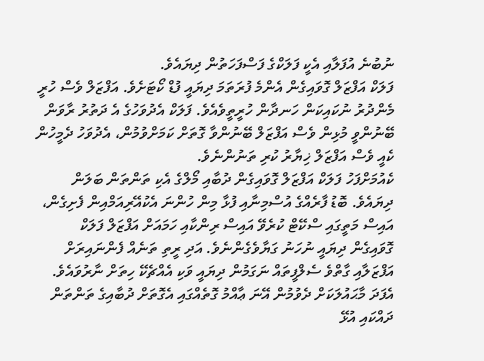ނުބުނެ އުފަލާއި އެކީ ފަލަކްގެ ފަސްފަހަތުން ދިޔައެވެ.
ފަލަކް އަފްޒަލް ގޮވައިގެން އެންމެ ފުރަތަމަ ދިޔައީ ފުޑް ކޯޓަށެވެ. އަފްޒަލް ވެސް ހުރީ މެންދުރު ނުކައިކަން ހަނދާން ހުރީތީވެއެވެ. ފަލަކް އެދުވަހުގެ އެ ދަތުރު ރާވަން ބޭނުންވީ މުޅިން ވެސް އަފްޒަލް ބޭނުންވާ ގޮތަށް ކަމަށްވުމުން، އެދުވަހު ދެމީހުން ކެއީ ވެސް އަފްޒަލް ޚިޔާރު ކުރި ތަނުންނެވެ.
ކެއުމަށްފަހު ފަލަކް އަފްޒަލް ގޮވައިގެން ދުބާއި މޯލްގެ އެކި ތަންތަން ބަލަން ދިޔައެވެ. ބޮޑު ފާރެއްގެ އުސްމިނާއި ފުޅާ މިން ހުންނަ އެކުއޭރިއަމްއިން ފެށިގެން، އައިސް މަތީގައި ސްކޭޓް ކުރެވޭ އައިސް ރިންކާއި ހަމައަށް އަފްޒަލް ފަލަކް ގޮވައިގެން ދިޔައީ ނުހަނު ގަޔާވެގެންނެވެ. އަދި ރީތި ތަނެއް ފެންނައިރަށް އަފްޒަލާއި ގާތްވެ ސެލްފީތައް ނަގަމުން ދިޔައީ ވަކި އެއްޗެކޭ ހިތަށް ނާރުވައެވެ. އެފަދަ މާޙައުލަކަށް ދެވުމުން އޭނަ ޢާއްމު ގޮތެއްގައި އެގޮތަށް ދުބާއިގެ ތަންތަން ދައްކައި އުޅޭ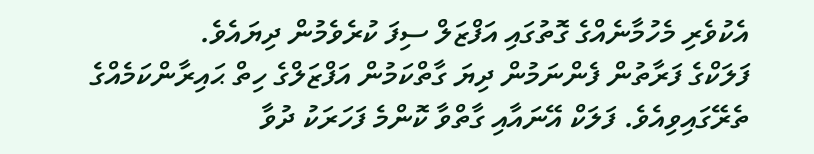އެކުވެރި މެހުމާނެއްގެ ގޮތުގައި އަފްޒަލް ސިފަ ކުރެވެމުން ދިޔައެވެ.
ފަލަކްގެ ފަރާތުން ފެންނަމުން ދިޔަ ގާތްކަމުން އަފްޒަލްގެ ހިތް ޙައިރާންކަމެއްގެ ތެރޭގައިވިއެވެ. ފަލަކް އޭނައާއި ގާތްވާ ކޮންމެ ފަހަރަކު ދުވާ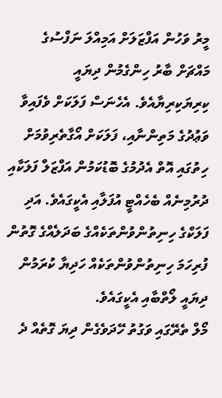މީރު ވަހުން އަފްޒަލަށް އަމިއްލަ ނަފްސުގެ މައްޗަށް ބާރު ހިންގެމުން ދިޔައީ ކިރިޔަކިރިޔާއެވެ. އެހެނަސް ފަލަކަށް ވެފައިވާ ވަޢުދުގެ މަތިންނާއި، ފަލަކަށް އޯގާތެރިވުމަށް ހިތުގައި އޮތް އެދުމުގެ ބޮޑުކަމުން އަފްޒަލް ފަލަކާއި ދުރުމިނެއް ބެހެއްޓީ އުފަލާއި އެކީގައެވެ. އަދި ފަލަކްގެ ހިނިތުންވުންތަކެއްގެ ބަދަލެއްގެ ގޮތުން ފުރިހަމަ ހިނިތުންވުންތަކެއް ހަދިޔާ ކުރަމުން ދިޔައީ ލޯތްބާއި އެކީގައެވެ.
މޯލް ތެރޭގައި ވަގުތު ހޭދަވެގެން ދިޔަ ގޮތެއް ދެ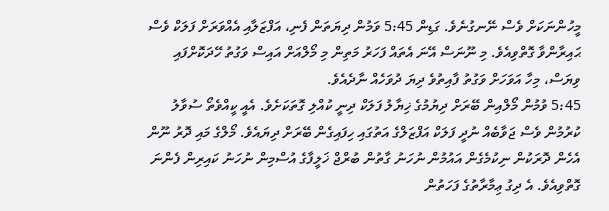މީހުންނަކަށް ވެސް ނޭނގުނެވެ. ގަޑިން 5:45 ވަމުން ދިޔަތަން ފެނި، އަފްޒަލާއި އެއްވަރަށް ފަލަކް ވެސް ޙައިރާންވާ ގޮތްވިއެވެ. މި ނޫނަސް އޭނަ އެތައް ފަހަރު މަތިން މި މޯލްއަށް އައިސް ވަގުތު ހޭދަކޮށްފައި ވިޔަސް، މިހާ އަވަހަށް ވަގުތު ފާއިތުވެ ދިޔަ ދުވަހެއް ނާދެއެވެ.
5:45 ވުމުން މޯލްއިން ބޭރަށް ދިޔުމުގެ ޚިޔާލު ފަލަކް ދިނީ ކުއްލި ގޮތަކަށެވެ. އެއީ ކީއްވެތޯ ސުވާލު ކުރުމުން ވެސް ޖަވާބެއް ނުދީ ފަލަކް އަފްޒަލްގެ އަތުގައި ހިފައިގެން ބޭރަށް ދިޔައެވެ. މޯލްގެ މައި ދޮރު ނޫން އެހެން ދޮރަކުން ނިކުމެގެން އައުމުން ނުހަނު ގާތުން ބުރްޖް ޚަލީފާގެ އުސްމިން ނުހަނު ކައިރިން ފެންނަ ގޮތްވިއެވެ. އެ ދިގު ޢިމާރާތުގެ ފަހަތުން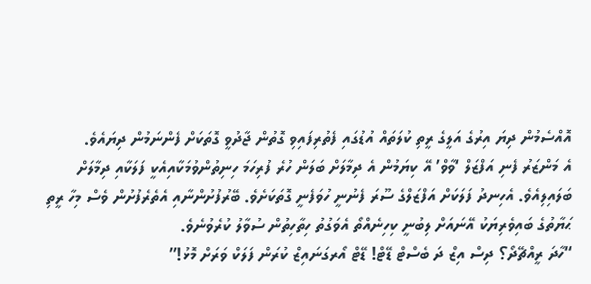އޮއްސެމުން ދިޔަ އިރުގެ އަލީގެ ރީތި ކުލަތައް އުޑުގައި ފެތުރިފައިވި ގޮތުން ޖާދުވީ ގޮތަކަށް ފެންނަމުން ދިޔައެވެ.
އެ މަންޒަރު ފެނި އަފްޒަލް ‘ވާވް’ އޭ ކިޔަމުން އެ ދިމާލަށް ބަލަން ހުރެ ފުރިހަމަ ހިނިތުންވުމަކާއިއެކީ ފަލަކާއި ދިމާލަށް ބަލައިލިއެވެ. އެހިނދު ފަލަކަށް އަފްޒަލްގެ ސޫރަ ފެނުނީ ހުވަފެނީ ގޮތަކަށެވެ. ބޭރުފުށުންނާއި އެތެރެފުށުން ވެސް މިހާ ރީތި ޙަޔާތުގެ ބައިވެރިޔަކު އޭނައަށް ލިބުނީ ކިހިނެއްތޯ އެވަގުތު ހިތާހިތުން ސުވާލު ކުރެވުނެވެ.
“ހާދަ ރީއްޗޭދޯ؟ ދިސް އިޒް ދަ ބެސްޓް ޑޭޓް! ޑޭޓް އޯރގަނައިޒް ކުރަން ފަލަކް ވަރަށް މޮޅު!”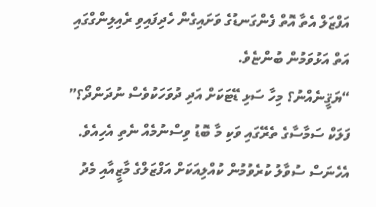އަފްޒަލް އެތާ އޮތް ފެންގަނޑުގެ ވަށައިގެން ހެދިފައިވި ރެއިލިންގްގައި އަތް އަޅުވަމުން ބުންޏެވެ.
“ޔަޤީނެއްނު؟ މިހާ ސަޅި ޑޭޓަކަށް އަދި ދުވަހަކުވެސް ނުދަންދޯ؟” ފަލަކް ސަމާސާގެ ތެރޭގައި ވަކި މާ ބޮޑު ވިސްނުމެއް ނެތި އެހިއެވެ. އެހެނަސް ސުވާލު ކުރެވުމުން ކުއްލިއަކަށް އަފްޒަލްގެ މާޒީއާއި މެދު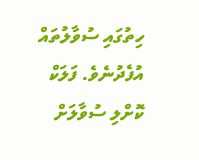ހިތުގައި ސުވާލުތައް އުފެދުނެވެ. ފަލަކް ކޮށްލި ސުވާލަށް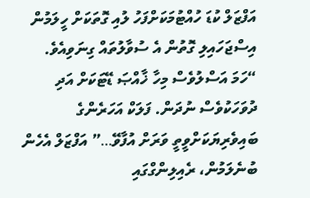އަފްޒަލް ކުޑަ ހުއްޓުމަކަށްފަހު ލުއި ގޮތަކަށް ހީލަމުން އިސްޖަހައިލި ގޮތުން އެ ސުވާލުތައް ގިނަވިއެވެ.
“ހަމަ އަސްލުވެސް މިހާ ޚާއްޞަ ޑޭޓަކަށް އަދި ދުވަހަކުވެސް ނުދަން. ފަލަކް އަހަރެންގެ ބައިވެރިޔަކަށްވީތީ ވަރަށް އުފާވޭ…” އަފްޒަލް އެހެން ބުނެލަމުން، ރެއިލިންގްގައި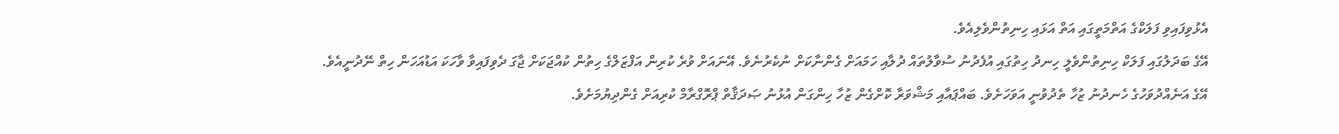އެޅުވިފައިވި ފަލަކްގެ އަތްމަތީގައި އަތް އަޅައި ހިނިތުންވެލިއެވެ.
އޭގެ ބަދަލުގައި ފަލަކް ހިނިތުންވެލީ ހިނދު ހިތުގައި އުފެދުނު ސުވާލުތައް ދުލާއި ހަމައަށް ގެންނާކަށް ނުކެރުނެވެ. އޭނައަށް ވުރެ ކުރިން އަފްޒަލްގެ ހިތުން ކުއްޖަކަށް ޖާގަ ދެވިފައިވާ ވާހަކަ އަޑުއަހަން ހިތް ނޭދުނީއެވެ.
އޭގެ އަނެއްދުވަހުގެ ހެނދުނު ޒުހާ ތެދުވުނީ އަވަހަށެވެ. ބައްޕައާއި މަޝްވަރާ ކޮށްގެން ޒުހާ ހިންގަން އުޅުނު ޞަދަޤާތް ޕްރޮގްރާމް ކުރިއަށް ގެންދިޔުމަށެވެ.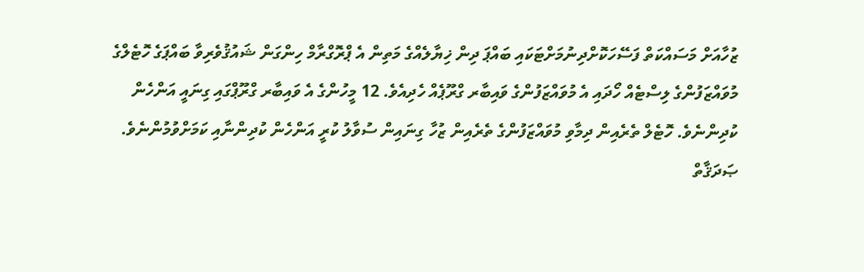ޒުހާއަށް މަސައްކަތް ފަސޭހަކޮށްދިނުމަށްޓަކައި ބައްޕަ ދިން ޚިޔާލެއްގެ މަތިން އެ ޕްރޮގްރާމް ހިންގަން ޝައުޤުވެރިވާ ބައްޕަގެ ހޮޓެލްގެ މުވައްޒަފުންގެ ލިސްޓެއް ހޯދައި އެ މުވައްޒަފުންގެ ވައިބާރ ގްރޫޕެއް ހެދިއެވެ. 12 މީހުންގެ އެ ވައިބާރ ގްރޫޕްގައި ގިނައީ އަންހެން ކުދިންނެވެ. ހޮޓެލް ތެރެއިން ދިމާވި މުވައްޒަފުންގެ ތެރެއިން ޒުހާ ގިނައިން ސުވާލު ކުރީ އަންހެން ކުދިންނާއި ކަމަށްވުމުންނެވެ.
ޞަދަޤާތް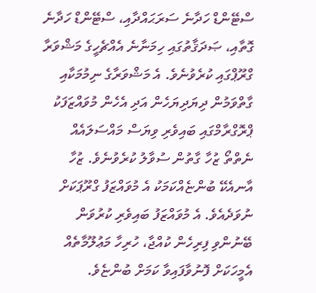ސްޓޭންޑް ހަދާނެ ސަރަޙައްދާއި، ސްޓޭންޑް ހަދާނެ ގޮތާއި، ޞަދަޤާތުގައި ހިމަނާނެ އެއްޗެހީގެ މަޝްވަރާ ގްރޫޕްގައި ކުރެވުނެވެ. އެ މަޝްވަރާގެ ނިމުމަކާއި ގާތްވަމުން ދިޔަދިޔަހެން އަދި އެހެން މުވައްޒަފަކު ޕްރޮގްރާމްގައި ބައިވެރި ވިޔަސް މައްސަލައެއް ނެތްތޯ ޒުހާ ގާތުން ސުވާލު ކުރެވުނެވެ. ޒުހާ އާނއެކޭ ބުންޏެއްކަމަކު އެ މުވައްޒަފު ގްރޫޕަކަށް ނުވަދެއެވެ. އެ މުވައްޒަފު ބައިވެރި ކުރުވަން ބޭނުންވި ފިރިހެން ކުއްޖާ، ހުރިހާ މަޢުލޫމާތެއް އެމީހަކަށް ފޮނުވާފައިވާ ކަމަށް ބުންޏެވެ.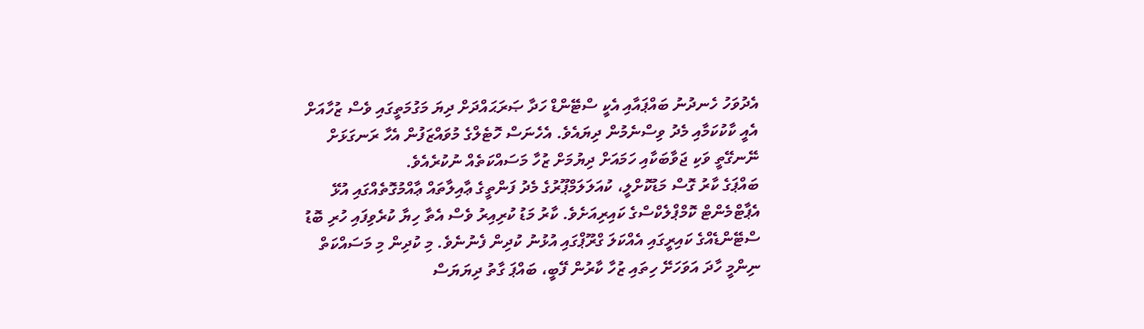އެދުވަހު ހެނދުނު ބައްޕައާއި އެކީ ސްޓޭންޑް ހަދާ ޞަރަޙައްދަށް ދިޔަ މަގުމަތީގައި ވެސް ޒުހާއަށް އެއީ ކާކުކަމާއި މެދު ވިސްނެމުން ދިޔައެވެ. އެހެނަސް ހޮޓެލްގެ މުވައްޒަފުން އެހާ ރަނގަޅަށް ނޭނގޭތީ ވަކި ޖަވާބަކާއި ހަމައަށް ދިޔުމަށް ޒުހާ މަސައްކަތެއް ނުކުރެއެވެ.
ބައްޕަގެ ކާރު ގޮސް މަޑުކޮށްލީ، ކުއަލަލަމްޕޫރުގެ މެދު ފަންތީގެ ޢާއިލާތައް ޢާއްމުގޮތެއްގައި އުޅޭ އެޕާޓްމެންޓް ކޮމްޕްލެކްސްގެ ކައިރިއަށެވެ. ކާރު މަޑު ކުރިއިރު ވެސް އެތާ ހިޔާ ކުރެވިފައި ހުރި ބޮޑު ސްޓޭންޑެއްގެ ކައިރީގައި އެއްކަލަ ގްރޫޕްގައި އުޅުނު ކުދިން ފެނުނެވެ. މި ކުދިން މި މަސައްކަތް ނިންމީ ހާދަ އަވަހަށޭ ހިތައި ޒުހާ ކާރުން ފޭބީ، ބައްޕަ ގާތު ދިޔަޔަސް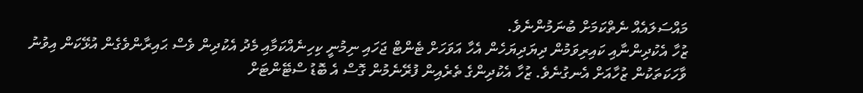މައްސަލައެއް ނެތްކަމަށް ބުނަމުންނެވެ.
ޒުހާ އެކުދިންނާއި ކައިރިވަމުން ދިޔަދިޔަހެން އެހާ އަވަހަށް ޓެންޓް ޖަހައި ނިމުނީ ކިހިނެއްކަމާއި މެދު އެކުދިން ވެސް ޙައިރާންވެގެން އުޅޭކަން އިވުނު ވާހަކަތަކުން ޒުހާއަށް އެނގުނެވެ. ޒުހާ އެކުދިންގެ ތެރެއިން ފުރޭނެމުން ގޮސް އެ ބޮޑު ސްޓޭންޓަށް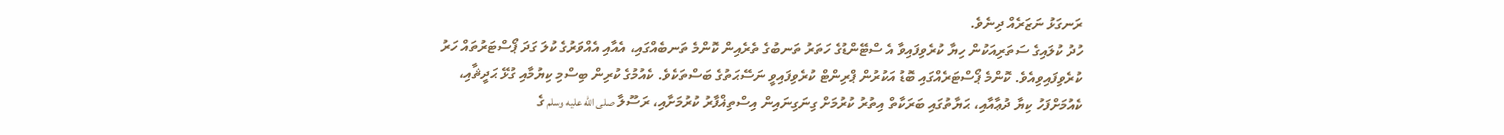ރަނގަޅު ނަޒަރެއް ދިނެވެ.
ހުދު ކުލައިގެ ސަތަރިއަކުން ހިޔާ ކުރެވިފައިވާ އެ ސްޓޭންޑުގެ ހަތަރު ތަނބުގެ ތެރެއިން ކޮންމެ ތަނބެއްގައި، އެއާއި އެއްވަރުގެ ކުލަ ގަދަ ޕޯސްޓަރުތައް ހަރު ކުރެވިފައިވިއެވެ. ކޮންމެ ޕޯސްޓަރެއްގައި ބޮޑު އަކުރުން ޕްރިންޓް ކުރެވިފައިވީ ނަސޭޙަތުގެ ބަސްތަކެވެ. ކެއުމުގެ ކުރިން ބިސްމި ކިޔުމާއި ގުޅޭ ޙަދީޘާއި، ކެއުމަށްފަހު ކިޔާ ދުޢާއާއި، ޙަޔާތުގައި ބަރަކާތް އިތުރު ކުރުމަށް ގިނަގިނައިން އިސްތިޣްފާރު ކުރުމަށާއި، ރަސޫލާ صلى الله عليه وسلم ގެ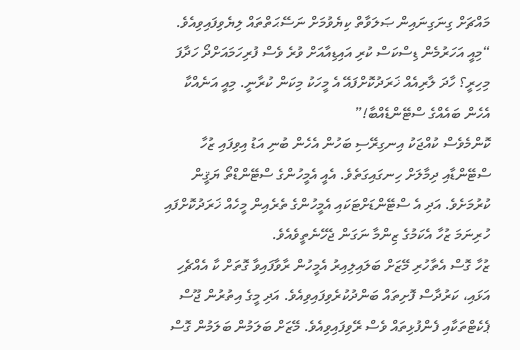މައްޗަށް ގިނަގިނައިން ޞަލަވާތް ކިޔެވުމަށް ނަސޭޙަތްތައް ލިޔެވިފައިވިއެވެ.
“މިއީ އަހަރުމެން ޑިސްކަސް ކުރި އައިޑިއާއަށް ވުރެ ވެސް ފުރިހަމައަށްދޯ ހަދާފަ މިހިރީ؟ ހާދަ ލާރިއެއް ޚަރަދުކޮށްފައޭ އެ މީހަކު މިކަން ކުރާނީ. މިއީ އަނެއްކާ އެހެން ބައެއްގެ ސްޓޭންޑެއްބާ!”
ކޮންމެވެސް ކުއްޖަކު އިނގިރޭސި ބަހުން އެހެން ބުނި އަޑު އިވިފައި ޒުހާ ސްޓޭންޑާއި ދިމާލަށް ހިނގައިގަތެވެ. އެއީ އެމީހުންގެ ސްޓޭންޑްތޯ ޔަޤީން ކުރުމަށެވެ. އަދި އެ ސްޓޭންޑަށްޓަކައި އެމީހުންގެ ތެރެއިން މީހެއް ޚަރަދުކޮށްފައި ހުރިނަމަ ޒުހާ އެކަމުގެ ޒިންމާ ނަގަން ޖެހޭނެތީވެއެވެ.
ޒުހާ ގޮސް އެތާހުރި މޭޒަށް ބަލައިލިއިރު އެމީހުން ރާވާފައިވާ ގޮތަށް ކާ އެއްޗެހި އަޅައި، ކަރުދާސް ފޮށިތައް ބަންދުކުރެވިފައިވިއެވެ. އަދި މީގެ އިތުރުން ޖޫސް ޕެކެޓްތަކާއި ފެންފުޅިތައް ވެސް ރޭވިފައިވިއެވެ. މޭޒަށް ބަލަމުން ބަލަމުން ގޮސް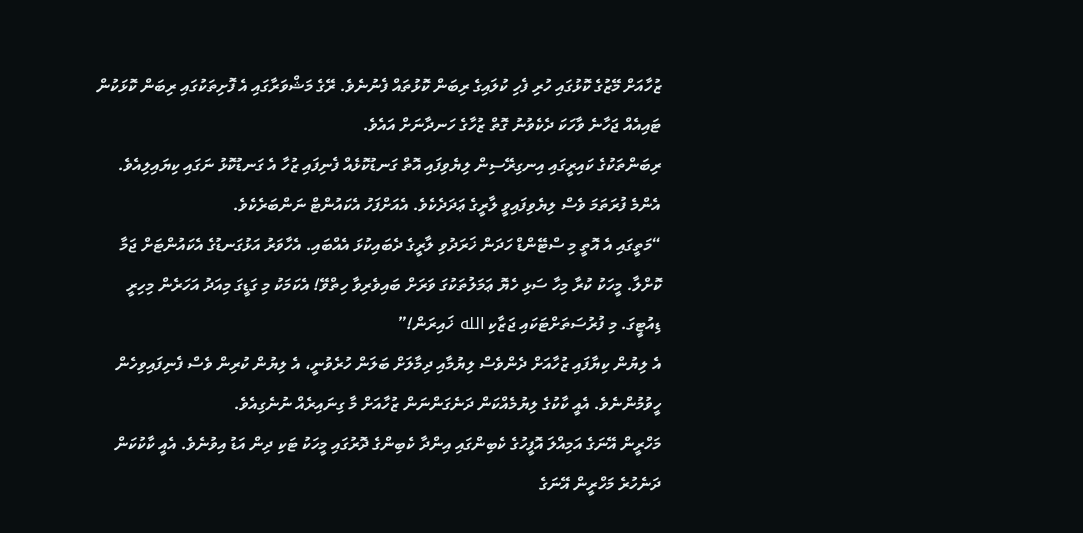ޒުހާއަށް މޭޒުގެ ކޮޅުގައި ހުރި ފެހި ކުލައިގެ ރިބަން ކޮޅުތައް ފެނުނެވެ. ރޭގެ މަޝްވަރާގައި އެ ފޮށިތަކުގައި ރިބަން ކޮޅަކުން ޓައިއެއް ޖަހާނެ ވާހަކަ ދެކެވުނު ގޮތް ޒުހާގެ ހަނދާނަށް އައެވެ.
ރިބަންތަކުގެ ކައިރީގައި އިނގިރޭސިން ލިޔެވިފައި އޮތް ގަނޑުކޮޅެއް ފެނިފައި ޒުހާ އެ ގަނޑުކޮޅު ނަގައި ކިޔައިލިއެވެ. އެންމެ ފުރަތަމަ ވެސް ލިޔެވިފައިވީ ލާރީގެ ޢަދަދެކެވެ. އެއަށްފަހު އެކައުންޓް ނަންބަރެކެވެ.
“މަތީގައި އެ އޮތީ މި ސްޓޭންޑް ހަދަން ޚަރަދުވި ލާރީގެ ދެބައިކުޅަ އެއްބައި. އެހާވަރު އަޅުގަނޑުގެ އެކައުންޓަށް ޖަމާ ކޮށްލާ. މީހަކު ކުރާ މިހާ ސަޅި ހެޔޮ ޢަމަލުތަކުގަ ވަރަށް ބައިވެރިވާ ހިތްވޭ! އެކަމަކު މި ގަޑީގަ މިއަދު އަހަރެން މިހިރީ ޑިއުޓީގަ. މި ފުރުސަތަށްޓަކައި ޖަޒާކި الله ޚައިރަން!”
އެ ލިޔުން ކިޔާފައި ޒުހާއަށް ދެންވެސް ލިޔުމާއި ދިމާލަށް ބަލަން ހުރެވުނީ، އެ ލިޔުން ކުރިން ވެސް ފެނިފައިވިހެން ހީވުމުންނެވެ. އެއީ ކާކުގެ ލިޔުމެއްކަން ދަނެގަންނަން ޒުހާއަށް މާ ގިނައިރެއް ނުނެގިއެވެ.
މަހްރީން އޭނަގެ އަމިއްލަ އޮފީހުގެ ކެބިންގައި އިންދާ ކެބިންގެ ދޮރުގައި މީހަކު ޓަކި ދިން އަޑު އިވުނެވެ. އެއީ ކާކުކަން ދަނެހުރެ މަހްރީން އޭނަގެ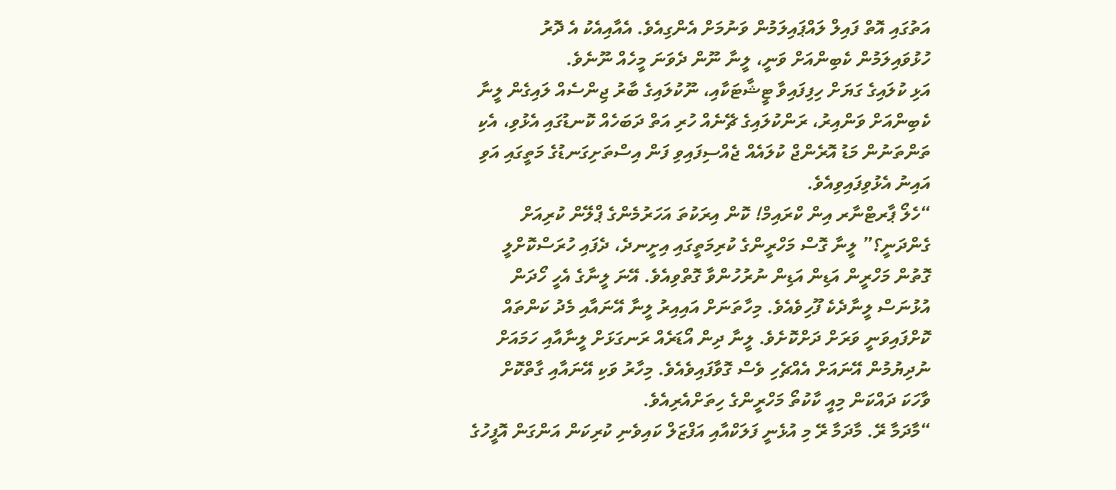އަތުގައި އޮތް ފައިލް ލައްޕައިލަމުން ވަނުމަށް އެންގިއެވެ. އެއާއިއެކު އެ ދޮރު ހުޅުވައިލަމުން ކެބިންއަށް ވަނީ، ލީނާ ނޫން ދެވަނަ މީހެއް ނޫނެވެ.
އަޅި ކުލައިގެ ގަޔަށް ހިފިފައިވާ ޓީޝާޓަކާއި، ނޫކުލައިގެ ބާރު ޖިންސެއް ލައިގެން ލީނާ ކެބިންއަށް ވަންއިރު، ރަންކުލައިގެ ޗޭނެއް ހުރި އަތް ދަބަހެއް ކޮނޑުގައި އެޅުވި، އެކި ތަންތަނުން މަޑު އޮރެންޖް ކުލައެއް ޖެއްސިފައިވި ފަން އިސްތަށިގަނޑުގެ މަތީގައި އަވި އައިނު އެޅުވިފައިވިއެވެ.
“ހެލޯ ޕާރޓްނާރ އިން ކްރައިމް! ކޮން އިރަކުތަ އަހަރުމެންގެ ޕްލޭން ކުރިއަށް ގެންދަނީ؟” ލީނާ ގޮސް މަހްރީންގެ ކުރިމަތީގައި އިށީނދެ، ދެފައި ހުރަސްކޮށްލީ ގޮތުން މަހްރީން އަޑިން އަޑިން ނުރުހުންވާ ގޮތްވިއެވެ. އޭނަ ލީނާގެ އެހީ ހޯދަން އުޅުނަސް ލީނާދެކެ ފޫހިވެއެވެ. މިހާތަނަށް އައިއިރު ލީނާ އޭނައާއި މެދު ކަންތައް ކޮށްފައިވަނީ ވަރަށް ދަށްކޮށެވެ. ލީނާ ދިން އޯޑަރެއް ރަނގަޅަށް ލީނާއާއި ހަމައަށް ނުދިޔުމުން އޭނައަށް އެއްޗެހި ވެސް ގޮވާފައިވެއެވެ. މިހާރު ވަކި އޭނައާއި ގާތްކޮށް ވާހަކަ ދައްކަން މިއީ ކާކުތޯ މަހްރީންގެ ހިތަށްއެރިއެވެ.
“މާދަމާ ރޭ. މާދަމާ ރޭ މި އުޅެނީ ފަލަކްއާއި އަފްޒަލް ކައިވެނި ކުރިކަން އަންގަން އޮފީހުގެ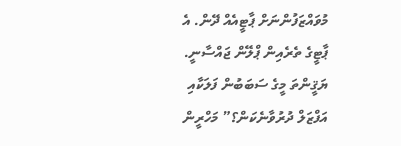މުވައްޒަފުންނަށް ޕާޓީއެއް ދޭން. އެ ޕާޓީގެ ތެރެއިން ޕްލޭން ޖައްސާނީ. ޔަޤީންތަ މީގެ ސަބަބުން ފަލަކާއި އަފްޒަލް ދުރުވާނެކަން؟” މަހްރީން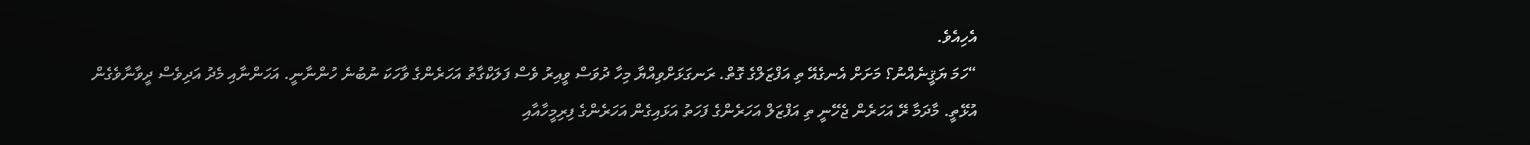އެހިއެވެ.
“ހަމަ ޔަޤީނެއްނު؟ މަށަށް އެނގެއޭ ތި އަފްޒަލްގެ ގޮތް. ރަނގަޅަށްވިއްޔާ މިހާ ދުވަސް ވީއިރު ވެސް ފަލަކްގާތު އަހަރެންގެ ވާހަކަ ނުބުނެ ހުންނާނީ. އަހަންނާއި މެދު އަދިވެސް ދީވާނާވެގެން އުޅޭތީ. މާދަމާ ރޭ އަހަރެން ޖެހޭނީ ތި އަފްޒަލް އަހަރެންގެ ފަހަތު އަޅައިގެން އަހަރެންގެ ފިރިމީހާއާއި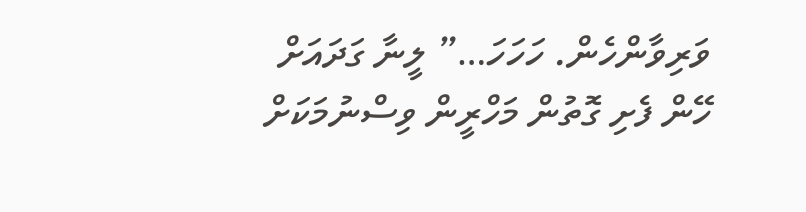ވަރިވާންހެން. ހަހަހަ…” ލީނާ ގަދައަށް ހޭން ފެށި ގޮތުން މަހްރީން ވިސްނުމަކަށް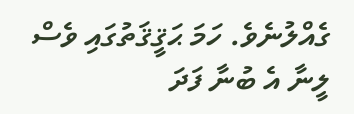ގެއްލުނެވެ. ހަމަ ޙަޤީޤަތުގައި ވެސް ލީނާ އެ ބުނާ ފަދަ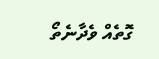ގޮތެއް ވެދާނެތޯ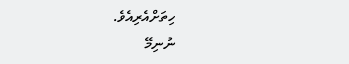ހިތަށްއެރިއެވެ.
ނުނިމޭ